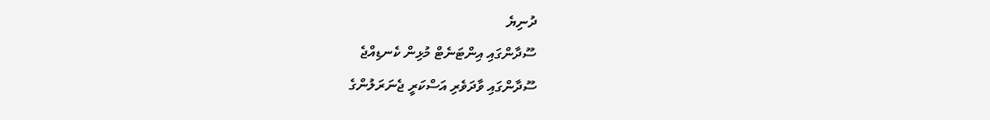ދުނިޔެ
ސޫދާންގައި އިންޓަނެޓް މުޅިން ކެނޑިއްޖެ
ސޫދާންގައި ވާދަވެރި އަސްކަރީ ޖެނަރަލުންގެ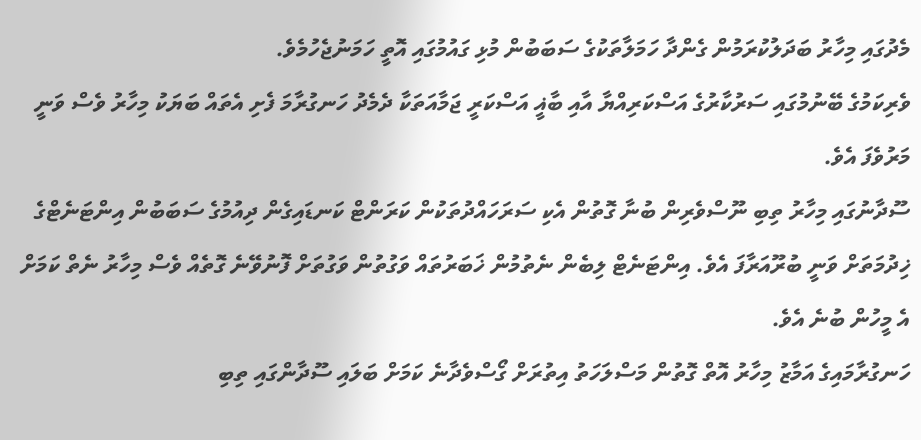މެދުގައި މިހާރު ބަދަލުކުރަމުން ގެންދާ ހަމަލާތަކުގެ ސަބަބުން މުޅި ގައުމުގައި އޮތީ ހަމަނުޖެހުމެވެ.
ވެރިކަމުގެ ބޭނުމުގައި ސަރުކާރުގެ އަސްކަރިއްޔާ އާއި ބާޣީ އަސްކަރީ ޖަމާއަތަކާ ދެމެދު ހަނގުރާމަ ފެށި އެތައް ބަޔަކު މިހާރު ވެސް ވަނީ މަރުވެފަ އެވެ.
ސޫދާނުގައި މިހާރު ތިބި ނޫސްވެރިން ބުނާ ގޮތުން އެކި ސަރަހައްދުތަކުން ކަރަންޓް ކަނޑައިގެން ދިއުމުގެ ސަބަބުން އިންޓަނެޓްގެ ޚިދުމަތަށް ވަނީ ބުރޫއަރާފަ އެވެ. އިންޓަނެޓް ލިބެން ނެތުމުން ޚަބަރުތައް ވަގުތުން ވަގުތަށް ފޮނުވޭނެ ގޮތެއް ވެސް މިހާރު ނެތް ކަމަށް އެ މީހުން ބުނެ އެވެ.
ހަނގުރާމައިގެ އަމާޒު މިހާރު އޮތް ގޮތުން މަސްލަހަތު އިތުރަށް ގޯސްވެދާނެ ކަމަށް ބަލައި ސޫދާންގައި ތިބި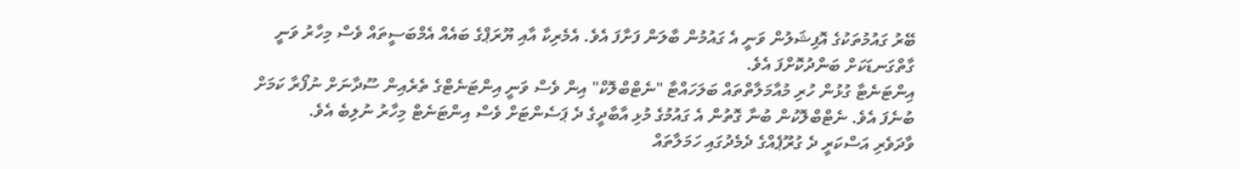ބޭރު ގައުމުތަކުގެ އޮފިޝަލުން ވަނީ އެ ގައުމުން ބާލަން ފަށާފަ އެވެ. އެމެރިކާ އާއި ޔޫރަޕްގެ ބައެއް އެމްބަސީތައް ވެސް މިހާރު ވަނީ ގާތްގަނޑަކަށް ބަންދުކޮށްފަ އެވެ.
އިންޓަނެޓާ ގުޅުން ހުރި މުއާމަލާތްތައް ބަލަހައްޓާ "ނެޓްބްލޮކް" އިން ވެސް ވަނީ އިންޓަނެޓްގެ ތެރެއިން ސޫދާނަށް ނުފޯރާ ކަމަށް ބުނެފަ އެވެ. ނެޓްބްލޮކުން ބުނާ ގޮތުން އެ ގައުމުގެ މުޅި އާބާދީގެ ދެ ޕަސެންޓަށް ވެސް އިންޓަނެޓް މިހާރު ނުލިބެ އެވެ.
ވާދަވެރި އަސްކަރީ ދެ ގުރޫޕެއްގެ ދެމެދުގައި ހަމަލާތައް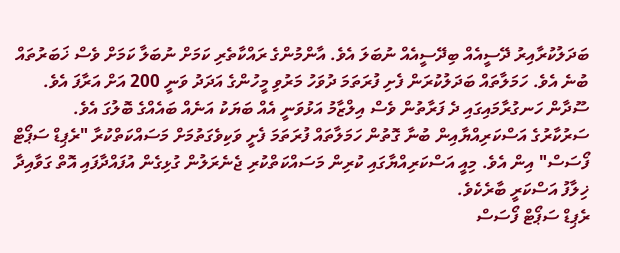ބަދަލުކުރާއިރު ދޭސީއެއް ބިދޭސީއެއް ނުބަލަ އެވެ. އާންމުންގެ ރައްކާތެރި ކަމަށް ނުބަލާ ކަމަށް ވެސް ޚަބަރުތައް ބުނެ އެވެ. ހަމަލާތައް ބަދަލުކުރަން ފެށި ފުރަތަމަ ދުވަހު މަރުވި މީހުންގެ އަދަދު ވަނީ 200 އަށް އަރާފަ އެވެ.
ސޫދާން ހަނގުރާމައިގައި ދެ ފަރާތުން ވެސް އިލްޒާމު އަޅުވަނީ އެއް ބަޔަކު އަނެއް ބައެއްގެ ބޮލުގަ އެވެ.
ސަރުކާރުގެ އަސްކަރިއްޔާއިން ބުނާ ގޮތުން ހަމަލާތައް ފުރަތަމަ ފެށީ ވަކިވެގަތުމަށް މަސައްކަތްކުރާ "ރެޕިޑް ސަޕޯޓް ފޯސަސް" އިން އެވެ. މިއީ އަސްކަރިއްޔާގައި ކުރިން މަސައްކަތްކުރި ޖެނެރަލުން ގުޅިގެން އުފައްދާފައި އޮތް ގަވާއިދާ ޚިލާފު އަސްކަރީ ބާރެކެވެ.
ރެޕިޑް ސަޕޯޓް ފޯސަސް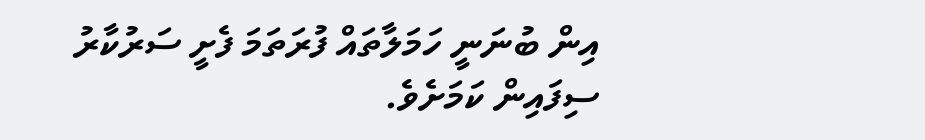އިން ބުނަނީ ހަމަލާތައް ފުރަތަމަ ފެށީ ސަރުކާރު ސިފައިން ކަމަށެވެ.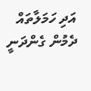އަދި ހަމަލާތައް ދެމުން ގެންދަނީ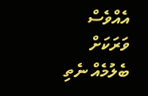އެއްވެސް ވަރަކަށް ބެލުމެއް ނެތި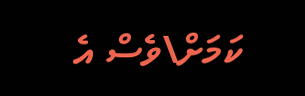ކަމަށް\ވެސް އެ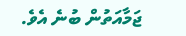ޖަމާއަތުން ބުނެ އެވެ.